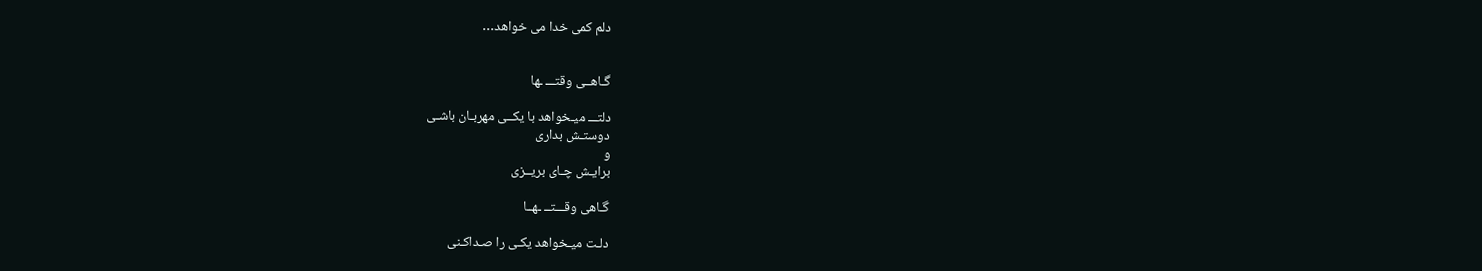دلم کمی خدا می خواهد…


گـاهــی وقتـــ ـها

دلتـــ میـخواهد با یکــی مهربـان باشـی
دوستـش بداری
و
برایـش چـای بریــزی

گـاهی وقـــتــ ـهــا

دلـت میـخواهد یکـی را صـداکـنی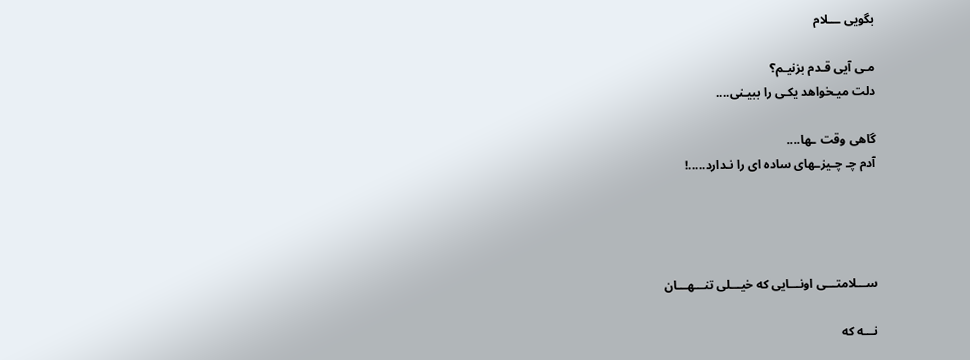بگویی ـــلام

مـی آیی قـدم بزنیـم؟
دلت میـخواهد یکـی را ببیـنی....

گاهی وقت ـها....
آدم چـ چـیزـهای ساده ای را نـدارد.....!




ســـلامتـــی اونـــایی که خیـــلی تنـــهـــان

نـــه که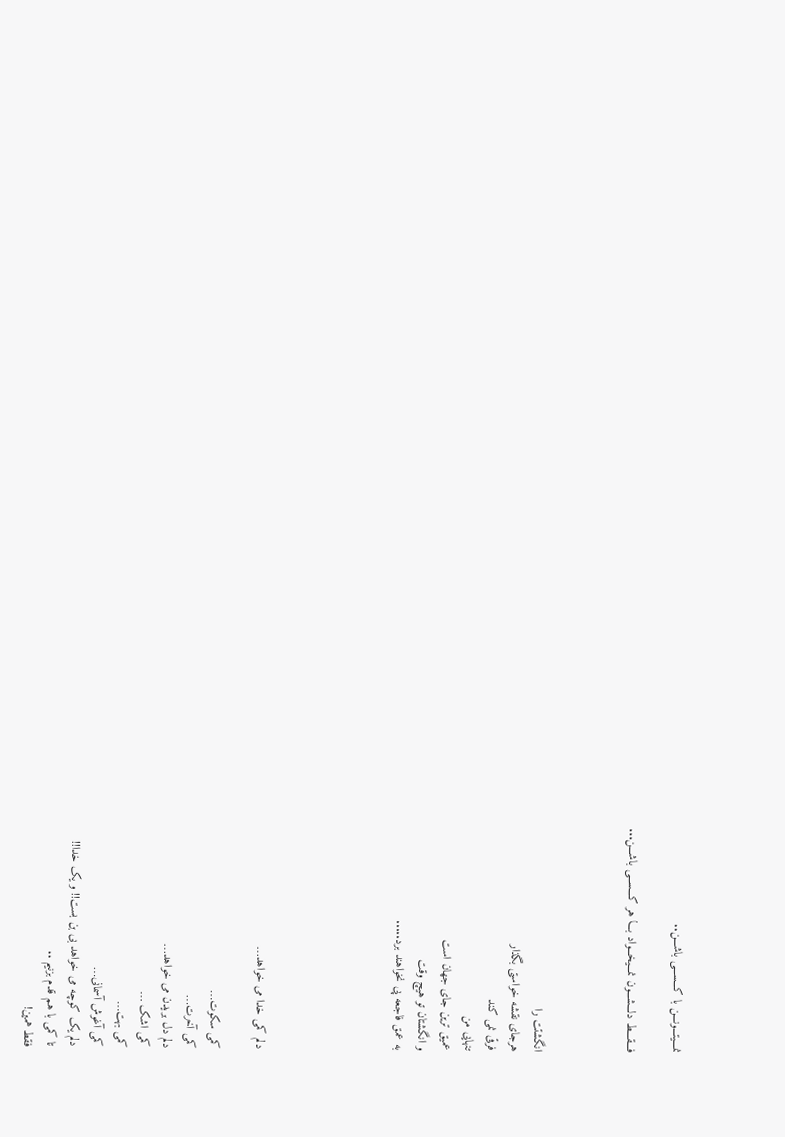نمـــیتـــونـــن با کـــســـی باشـــن..

فـــقـــط دلـــشـــون نمـــیخـــواد بـــا هر کـــســـی باشـــن...



انگشتت را
هرجای نقشه خواستی بگذار
فرقی نمی کند
تنهایی من
عمیق ترین جای جهان است
و انگشتان تو هیچ وقت
به عمق فاجعه پی نخواهند برد.....





دلم کمی خدا می خواهد…

کمی سکوت…
کمی آخرت…
دلم دل بریدن می خواهد…
کمی اشک …
کمی بهت…
کمی آغوش آسمانی…
دلم یک کوچه می خواهد بی بن بست!! و یک خدا!!
تا کمی با هم قدم بزنیم ..
فقط همین!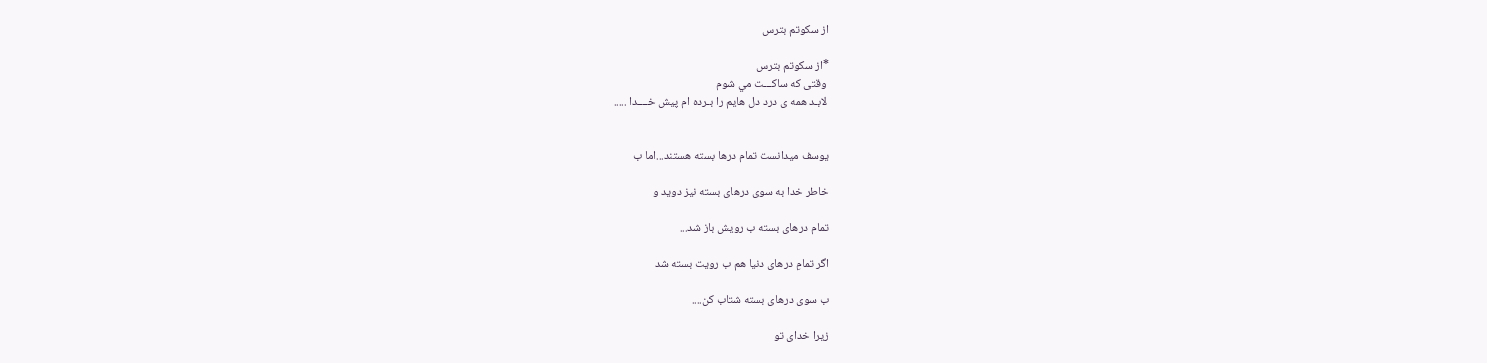از سکوتم بترس

*از سکوتم بترس
 وقتی که ساکـــت مي شوم
 لابـد همه ی درد دل هايم را بـرده ام پيش خــــدا .....


یوسف میدانست تمام درها بسته هستند...اما ب

خاطر خدا به سوی درهای بسته نیز دوید و

تمام درهای بسته ب رویش باز شد...

اگر تمامِ درهای دنیا هم ب رویت بسته شد

ب سوی درهای بسته شتاب کن....

زیرا خدای تو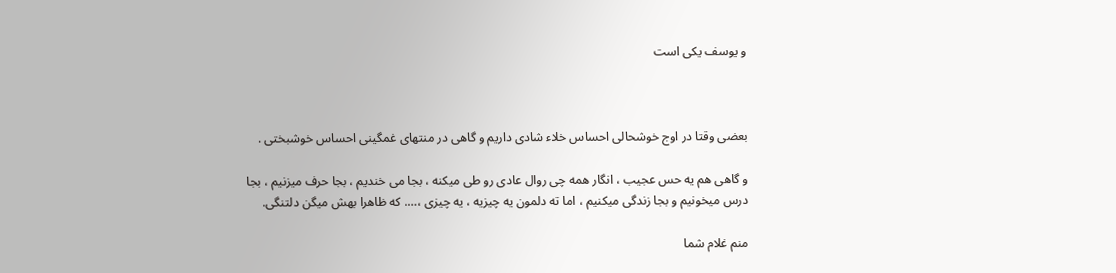و یوسف یکی است



بعضی وقتا در اوج خوشحالی احساس خلاء شادی داریم و گاهی در منتهای غمگینی احساس خوشبختی .

و گاهی هم یه حس عجیب ، انگار همه چی روال عادی رو طی میکنه ، بجا می خندیم ، بجا حرف میزنیم ، بجا
درس میخونیم و بجا زندگی میکنیم ، اما ته دلمون یه چیزیه ، یه چیزی ،…. که ظاهرا بهش میگن دلتنگی.

منم غلام شما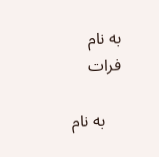به نام فرات

    به نام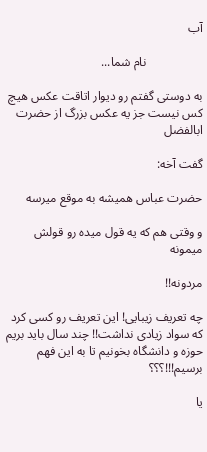آب

                  نام شما...

به دوستی گفتم رو دیوار اتاقت عکس هیچ کس نیست جز یه عکس بزرگ از حضرت ابالفضل

گفت آخه:

حضرت عباس همیشه به موقع میرسه

و وقتی هم که یه قول میده رو قولش میمونه

مردونه!!

چه تعریف زیبایی! این تعریف رو کسی کرد که سواد زیادی نداشت!! چند سال باید بریم حوزه و دانشگاه بخونیم تا به این فهم برسیم!!!؟؟؟

یا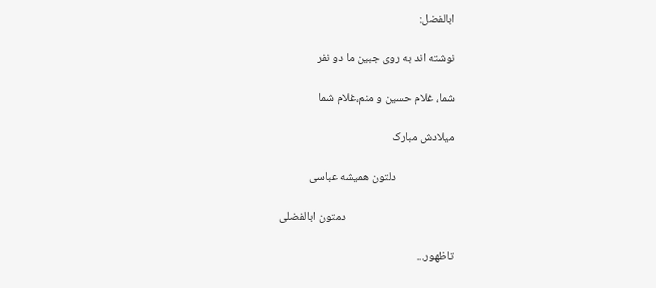ابالفضل:

نوشته اند به روی جبین ما دو نفر

شما، غلام حسین و منم،غلام شما

میلادش مبارک

                      دلتون همیشه عباسی

                                         دمتون ابالفضلی

تاظهور...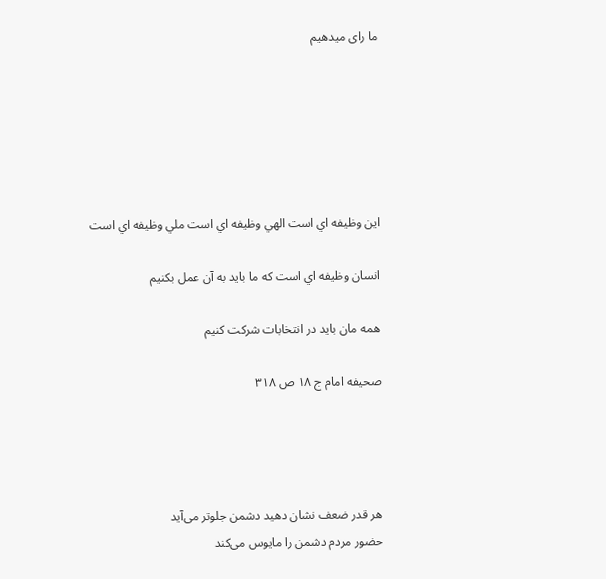ما رای میدهیم






اين وظيفه اي است الهي وظيفه اي است ملي وظيفه اي است

انسان وظيفه اي است كه ما بايد به آن عمل بكنيم

همه مان بايد در انتخابات شركت كنیم

صحيفه امام ج ۱۸ ص ۳۱۸




هر قدر ضعف نشان دهید دشمن جلوتر می‌آید
حضور مردم دشمن را مایوس می‌کند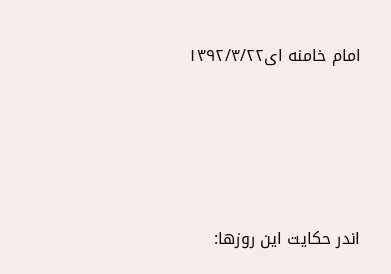امام خامنه ای۱۳۹۲/۳/۲۲





اندر حکایت این روزها: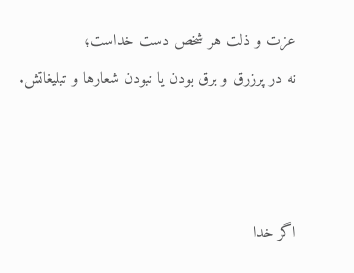عزت و ذلت هر شخص دست خداست؛
نه در پرزرق و برق بودن یا نبودن شعارها و تبلیغاتش.



اگر خدا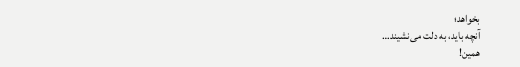بخواهد؛
آنچه باید، به دلت می‌نشیند…
همین!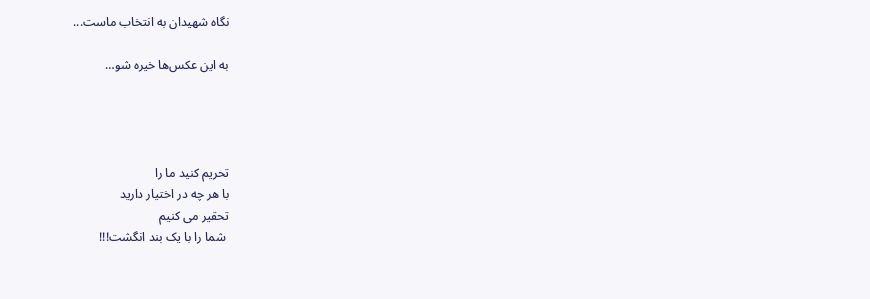نگاه شهیدان به انتخاب ماست...

به این عکس‌ها خیره شو…




تحریم کنید ما را
با هر چه در اختیار دارید
تحقیر می کنیم
 شما را با یک بند انگشت!!!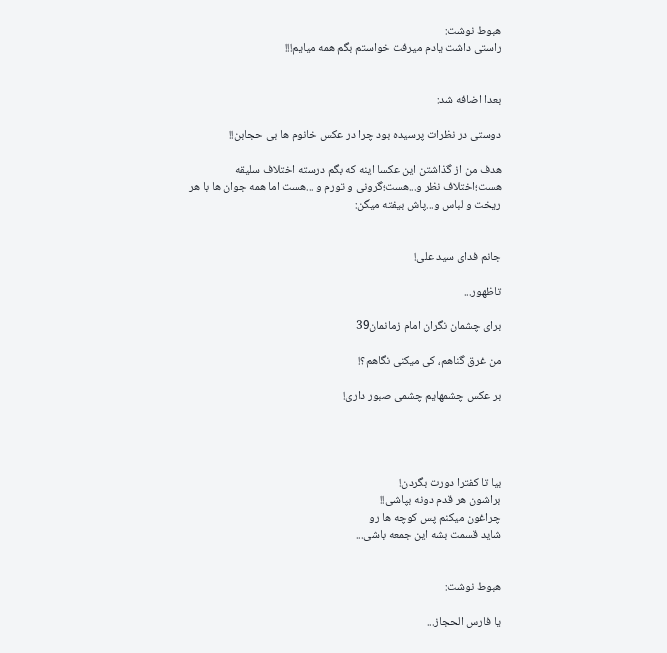هبوط نوشت:
راستی داشت یادم میرفت خواستم بگم همه میایم!!!


بعدا اضافه شد:

دوستی در نظرات پرسیده بود چرا در عکس خانوم ها بی حجابن!!

هدف من از گذاشتن این عکسا اینه که بگم درسته اختلاف سلیقه هست؛اختلاف نظر و...هست؛گرونی و تورم و ...هست اما همه جوان ها با هر ریخت و لباس و...پاش بیفته میگن:


جانم فدای سید علی!

تاظهور...

برای چشمان نگران امام زمانمان39

من غرق گناهم، کی میکنی نگاهم؟!

بر عکس چشمهایم چشمی صبور داری!




بیا تا کفترا دورت بگردن!
براشون هر قدم دونه بپاشی!!
چراغون میکنم پس کوچه ها رو
شاید قسمت بشه این جمعه باشی...


هبوط نوشت:

یا فارس الحجاز...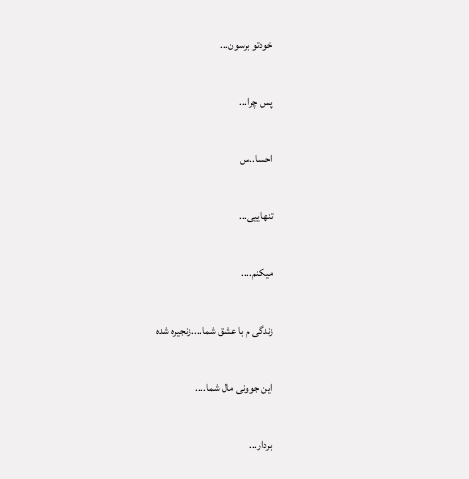خودتو برسون...

پس چرا...

احسا..س

تنهاییی...

میکنم....

زندگی م با عشق شما....زنجیره شده

این جوونی مال شما....

بردار...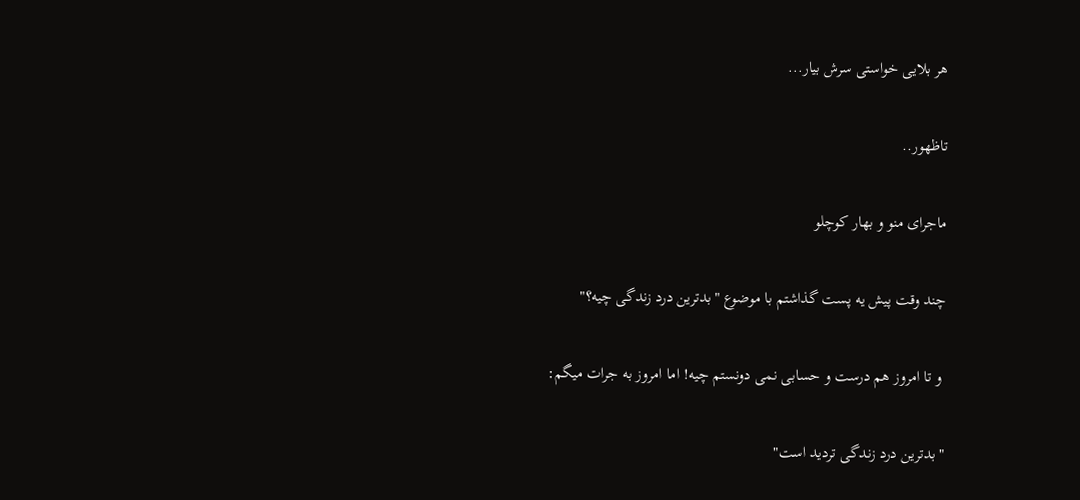هر بلایی خواستی سرش بیار...

تاظهور..

ماجرای منو و بهار کوچلو

چند وقت پیش یه پست گذاشتم با موضوع "بدترین درد زندگی چیه؟"

 و تا امروز هم درست و حسابی نمی دونستم چیه! اما امروز به جرات میگم:

"بدترین درد زندگی تردید است"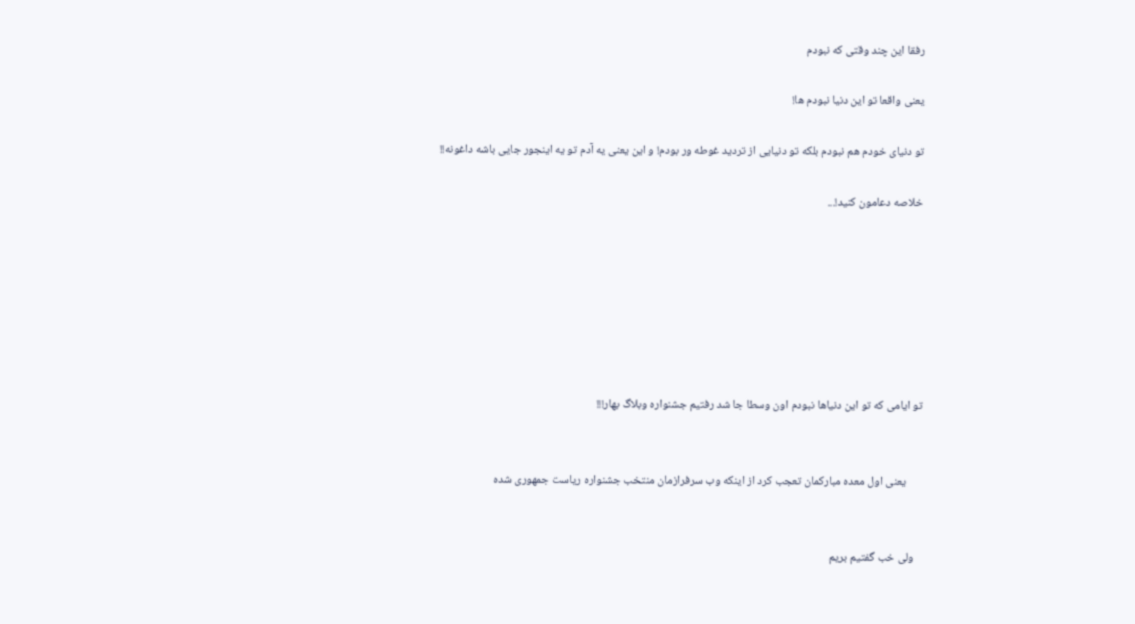رفقا این چند وقتی که نبودم

یعنی واقعا تو این دنیا نبودم ها!

تو دنیای خودم هم نبودم بلکه تو دنیایی از تردید غوطه ور بودم! و این یعنی یه آدم تو یه اینجور جایی باشه داغونه!!

خلاصه دعامون کنید!...







تو ایامی که تو این دنیاها نبودم اون وسطا جا شد رفتیم جشنواره وبلاگ بهار!!!


      یعنی اول معده مبارکمان تعجب کرد از اینکه وب سرفرازمان منتخب جشنواره ریاست جمهوری شده


   ولی خب گفتیم بریم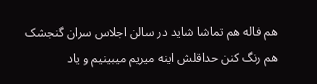هم فاله هم تماشا شاید در سالن اجلاس سران گنجشک هم رنگ کنن حداقلش اینه میریم میبینیم و یاد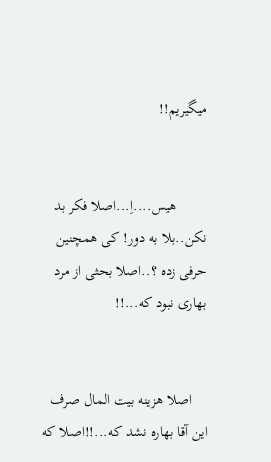میگیریم!!


        هیس....اِ...اصلا فکر بد نکن..بلا به دور! کی همچنین حرفی زده ؟..اصلا بحثی از مرد بهاری نبود که...!!


    اصلا هزینه بیت المال صرف این آقا بهاره نشد که...!!اصلا که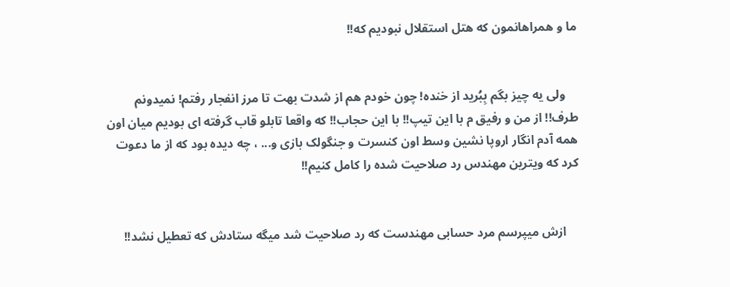ما و همراهانمون که هتل استقلال نبودیم که!!


    ولی یه چیز بگم بِبُرید از خنده! چون خودم هم از شدت بهت تا مرز انفجار رفتم! نمیدونم طرف!! از من و رفیق م با این تیپ!! با این حجاب!! که واقعا تابلو قاب گرفته ای بودیم میان اون همه آدم انگار اروپا نشین وسط اون کنسرت و جنگولک بازی و... ، چه دیده بود که از ما دعوت کرد که ویترین مهندس رد صلاحیت شده را کامل کنیم!!


    ازش میپرسم مرد حسابی مهندست که رد صلاحیت شد میگه ستادش که تعطیل نشد!!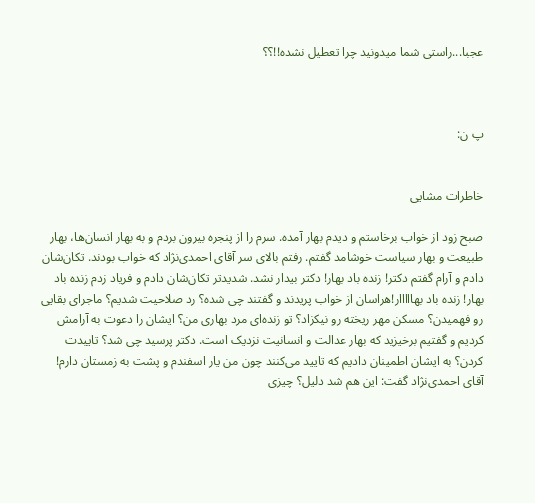عجبا...راستی شما میدونید چرا تعطیل نشده!!؟؟



پ ن:


خاطرات مشایی

صبح زود از خواب برخاستم و دیدم بهار آمده. سرم را از پنجره بیرون بردم و به بهار انسان‌ها، بهار طبیعت و بهار سیاست خوشامد گفتم. رفتم بالای سر آقای احمدی‌نژاد که خواب بودند. تکان‌شان دادم و آرام گفتم دکتر! زنده باد بهار! دکتر بیدار نشد. شدیدتر تکان‌شان دادم و فریاد زدم زنده باد بهار! زنده باد بهااااار!هراسان از خواب پریدند و گفتند چی شده؟ رد صلاحیت شدیم؟ ماجرای بقایی رو فهمیدن؟ مسکن مهر ریخته رو نیکزاد؟ تو زنده‌ای مرد بهاری من؟ ایشان را دعوت به آرامش کردیم و گفتیم برخیزید که بهار عدالت و انسانیت نزدیک است. دکتر پرسید چی شد؟ تاییدت کردن؟ به ایشان اطمینان دادیم که تایید می‌کنند چون من یار اسفندم و پشت به زمستان دارم! آقای احمدی‌نژاد گفت: این هم شد دلیل؟ چیزی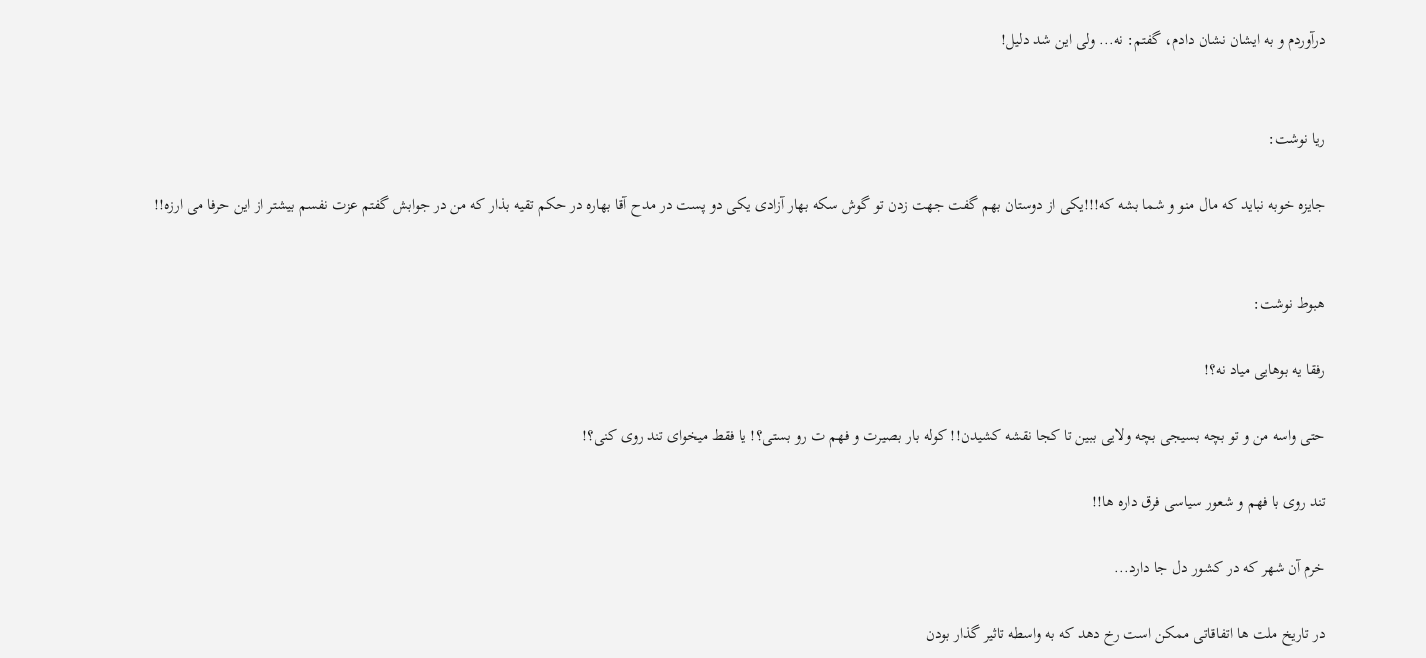درآوردم و به ایشان نشان دادم، گفتم: نه... ولی این شد دلیل!


ریا نوشت:

جایزه خوبه نباید که مال منو و شما بشه که!!!یکی از دوستان بهم گفت جهت زدن تو گوش سکه بهار آزادی یکی دو پست در مدح آقا بهاره در حکم تقیه بذار که من در جوابش گفتم عزت نفسم بیشتر از این حرفا می ارزه!!


هبوط نوشت:

رفقا یه بوهایی میاد نه؟!

حتی واسه من و تو بچه بسیجی بچه ولایی ببین تا کجا نقشه کشیدن!! کوله بار بصیرت و فهم ت رو بستی؟! یا فقط میخوای تند روی کنی؟!

تند روی با فهم و شعور سیاسی فرق داره ها!!

خرم آن شهر که در کشور دل جا دارد...

در تاریخ ملت ها اتفاقاتی ممکن است رخ دهد که به واسطه تاثیر گذار بودن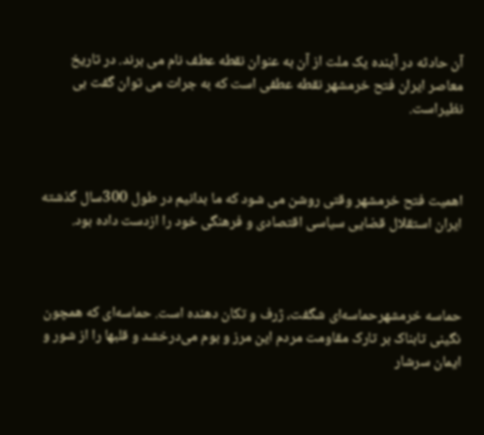آن حادثه در آینده یک ملت از آن به عنوان نقطه عطف نام می برند. در تاریخ معاصر ایران فتح خرمشهر نقطه عطفی است که به جرات می توان گفت بی نظیراست.



اهمیت فتح خرمشهر وقتی روشن می شود که ما بدانیم در طول 300سال گذشته ایران استقلال قضایی سیاسی اقتصادی و فرهنگی خود را ازدست داده بود.



حماسه خرمشهرحماسه‌ای شگفت، ژرف و تکان دهنده است. حماسه‌ای که همچون نگینی تابناک بر تارک مقاومت مردم این مرز و بوم می‌درخشد و قلبها را از شور و ایمان سرشار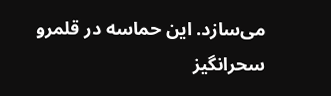می‌سازد. این حماسه در قلمرو سحرانگیز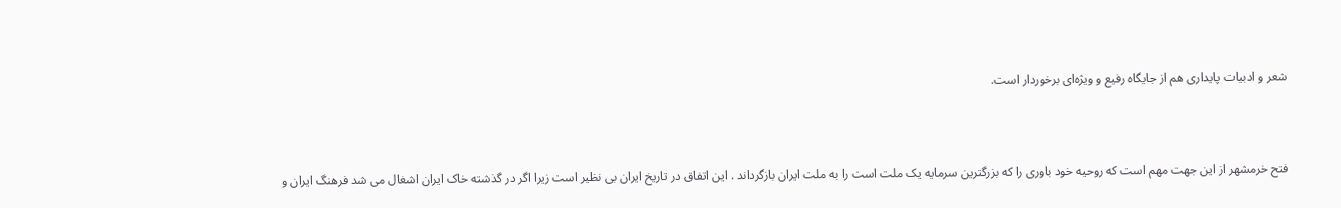شعر و ادبیات پایداری هم از جایگاه رفیع و ویژه‌ای برخوردار است.



فتح خرمشهر از این جهت مهم است که روحیه خود باوری را که بزرگترین سرمایه یک ملت است را به ملت ایران بازگرداند . این اتفاق در تاریخ ایران بی نظیر است زیرا اگر در گذشته خاک ایران اشغال می شد فرهنگ ایران و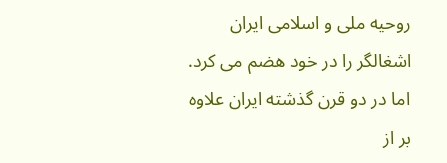روحیه ملی و اسلامی ایران اشغالگر را در خود هضم می کرد. اما در دو قرن گذشته ایران علاوه بر از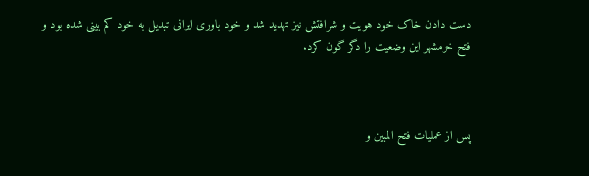دست دادن خاک خود هویت و شرافتش نیز تهدید شد و خود باوری ایرانی تبدیل به خود کم بینی شده بود و فتح خرمشهر این وضعیت را دگر گون کرد.



پس از عملیات فتح المبین و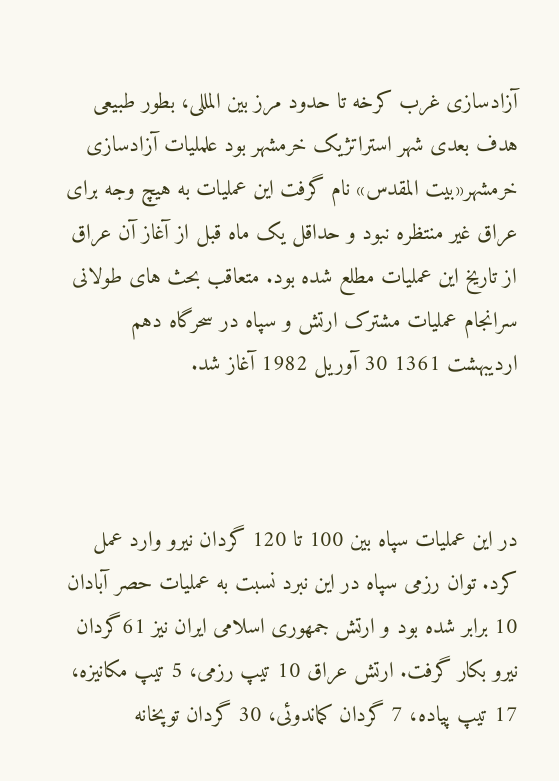آزادسازی غرب کرخه تا حدود مرز بین المللی، بطور طبیعی هدف بعدی شهر استراتژیک خرمشهر بود علملیات آزادسازی خرمشهر«بیت المقدس» نام گرفت این عملیات به هیچ وجه برای عراق غیر منتظره نبود و حداقل یک ماه قبل از آغاز آن عراق از تاریخ این عملیات مطلع شده بود. متعاقب بحث های طولانی سرانجام عملیات مشترک ارتش و سپاه در سحرگاه دهم اردیبهشت 1361 30 آوریل 1982 آغاز شد.



در این عملیات سپاه بین 100 تا 120 گردان نیرو وارد عمل کرد. توان رزمی سپاه در این نبرد نسبت به عملیات حصر آبادان 10 برابر شده بود و ارتش جمهوری اسلامی ایران نیز 61گردان نیرو بکار گرفت. ارتش عراق 10 تیپ رزمی، 5 تیپ مکانیزه، 17 تیپ پیاده، 7 گردان کماندوئی، 30 گردان توپخانه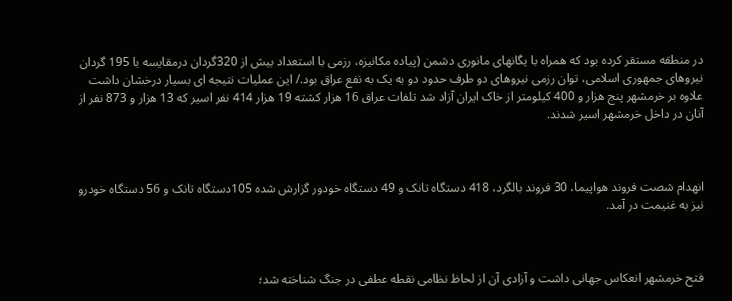در منطقه مستقر کرده بود که همراه با یگانهای مانوری دشمن (پیاده مکانیزه، رزمی با استعداد بیش از 320گردان درمقایسه با 195 گردان نیروهای جمهوری اسلامی، توان رزمی نیروهای دو طرف حدود دو به یک به نفع عراق بود./ این عملیات نتیجه ای بسیار درخشان داشت علاوه بر خرمشهر پنج هزار و 400 کیلومتر از خاک ایران آزاد شد تلفات عراق 16 هزار کشته 19 هزار 414 نفر اسیر که 13 هزار و 873 نفر از آنان در داخل خرمشهر اسیر شدند.



انهدام شصت فروند هواپیما، 30 فروند بالگرد، 418 دستگاه تانک و 49 دستگاه خودور گزارش شده 105دستگاه تانک و 56 دستگاه خودرو نیز به غنیمت در آمد.



فتح خرمشهر انعکاس جهانی داشت و آزادی آن از لحاظ نظامی نقطه عطفی در جنگ شناخته شد؛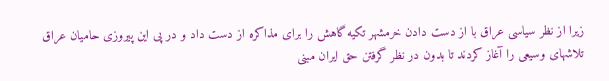زیرا از نظر سیاسی عراق با از دست دادن خرمشهر تکیه گاهش را برای مذاکره از دست داد و در پی این پیروزی حامیان عراق تلاشهای وسیعی را آغاز کردند تا بدون در نظر گرفتن حق ایران مبنی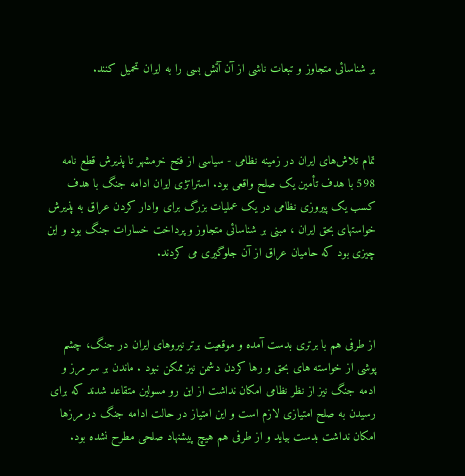بر شناسائی متجاوز و تبعات ناشی از آن آتش بسی را به ایران تحمیل کنند.



تمام تلاش‌های ایران در زمینه نظامی - سیاسی از فتح خرمشهر تا پذیرش قطع نامه 598 با هدف تأمین یک صلح واقعی بود. استراتژی ایران ادامه جنگ با هدف کسب یک پیروزی نظامی در یک عملیات بزرگ برای وادار کردن عراق به پذیرش خواستهای بحق ایران ، مبنی بر شناسائی متجاوز و پرداخت خسارات جنگ بود و این چیزی بود که حامیان عراق از آن جلوگیری می کردند.



از طرفی هم با برتری بدست آمده و موقعیت برتر نیروهای ایران در جنگ، چشم پوشی از خواسته های بحق و رها کردن دشمن نیز ممکن نبود . ماندن بر سر مرز و ادمه جنگ نیز از نظر نظامی امکان نداشت از این رو مسولین متقاعد شدند که برای رسیدن به صلح امتیازی لازم است و این امتیاز در حالت ادامه جنگ در مرزها امکان نداشت بدست بیاید و از طرفی هم هیچ پیشنهاد صلحی مطرح نشده بود.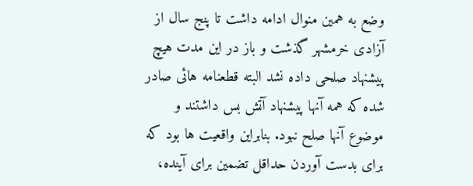وضع به همین منوال ادامه داشت تا پنج سال از آزادی خرمشهر گذشت و باز در این مدت هیچ پیشنهاد صلحی داده نشد البته قطعنامه هائی صادر شده که همه آنها پیشنهاد آتش بس داشتند و موضوع آنها صلح نبود. بنابراین واقعیت ها بود که برای بدست آوردن حداقل تضمین برای آینده،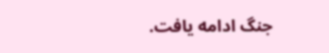جنگ ادامه یافت.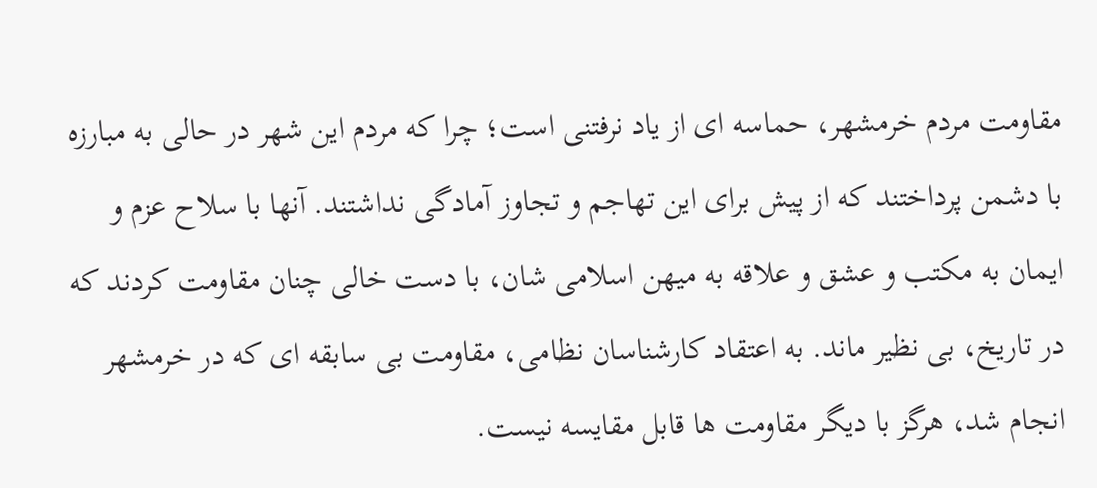مقاومت مردم خرمشهر، حماسه ای از یاد نرفتنی است؛ چرا که مردم این شهر در حالی به مبارزه با دشمن پرداختند که از پیش برای این تهاجم و تجاوز آمادگی نداشتند. آنها با سلاح عزم و ایمان به مکتب و عشق و علاقه به میهن اسلامی شان، با دست خالی چنان مقاومت کردند که در تاریخ، بی نظیر ماند. به اعتقاد کارشناسان نظامی، مقاومت بی سابقه ای که در خرمشهر انجام شد، هرگز با دیگر مقاومت ها قابل مقایسه نیست.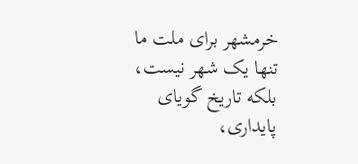خرمشهر برای ملت ما تنها یک شهر نیست، بلکه تاریخ گویای پایداری،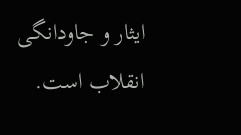ایثار و جاودانگی انقلاب است.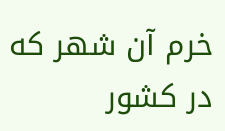خرم آن شهر که در کشور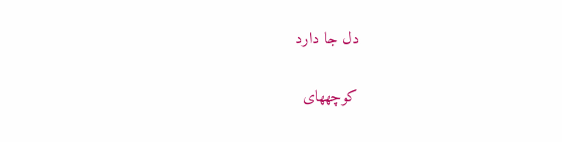دل جا دارد

کوچههای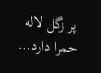پر زگل لاله حمرا دارد…